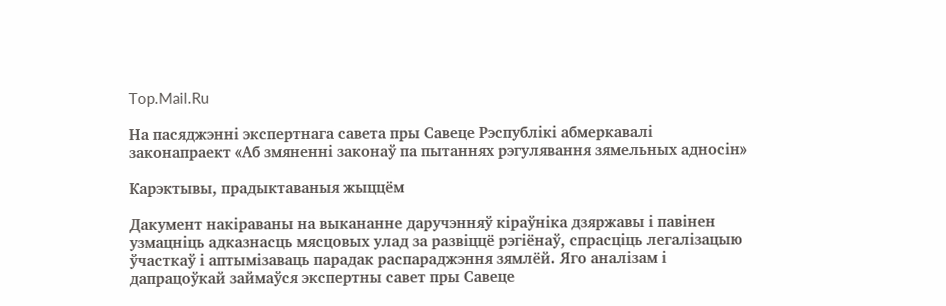Top.Mail.Ru

На пасяджэнні экспертнага савета пры Савеце Рэспублікі абмеркавалі законапраект «Аб змяненні законаў па пытаннях рэгулявання зямельных адносін»

Карэктывы, прадыктаваныя жыццём

Дакумент накіраваны на выкананне даручэнняў кіраўніка дзяржавы і павінен узмацніць адказнасць мясцовых улад за развіццё рэгіёнаў, спрасціць легалізацыю ўчасткаў і аптымізаваць парадак распараджэння зямлёй. Яго аналізам і дапрацоўкай займаўся экспертны савет пры Савеце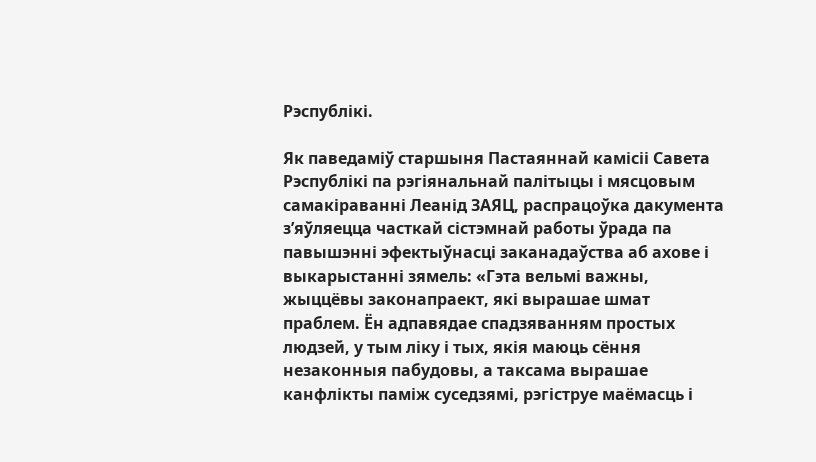Рэспублікі.

Як паведаміў старшыня Пастаяннай камісіі Савета Рэспублікі па рэгіянальнай палітыцы і мясцовым самакіраванні Леанід ЗАЯЦ, распрацоўка дакумента з’яўляецца часткай сістэмнай работы ўрада па павышэнні эфектыўнасці заканадаўства аб ахове і выкарыстанні зямель: «Гэта вельмі важны, жыццёвы законапраект, які вырашае шмат праблем. Ён адпавядае спадзяванням простых людзей, у тым ліку і тых, якія маюць сёння незаконныя пабудовы, а таксама вырашае канфлікты паміж суседзямі, рэгіструе маёмасць і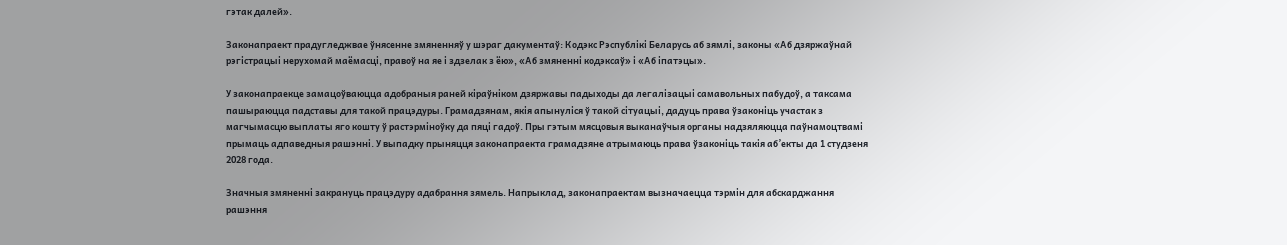гэтак далей».

Законапраект прадугледжвае ўнясенне змяненняў у шэраг дакументаў: Кодэкс Рэспублікі Беларусь аб зямлі, законы «Аб дзяржаўнай рэгістрацыі нерухомай маёмасці, правоў на яе і здзелак з ёю», «Аб змяненні кодэксаў» і «Аб іпатэцы».

У законапраекце замацоўваюцца адобраныя раней кіраўніком дзяржавы падыходы да легалізацыі самавольных пабудоў, а таксама пашыраюцца падставы для такой працэдуры. Грамадзянам, якія апынуліся ў такой сітуацыі, дадуць права ўзаконіць участак з магчымасцю выплаты яго кошту ў растэрміноўку да пяці гадоў. Пры гэтым мясцовыя выканаўчыя органы надзяляюцца паўнамоцтвамі прымаць адпаведныя рашэнні. У выпадку прыняцця законапраекта грамадзяне атрымаюць права ўзаконіць такія аб’екты да 1 студзеня 2028 года.

Значныя змяненні закрануць працэдуру адабрання зямель. Напрыклад, законапраектам вызначаецца тэрмін для абскарджання рашэння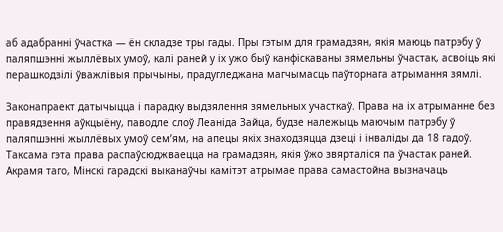аб адабранні ўчастка — ён складзе тры гады. Пры гэтым для грамадзян, якія маюць патрэбу ў паляпшэнні жыллёвых умоў, калі раней у іх ужо быў канфіскаваны зямельны ўчастак, асвоіць які перашкодзілі ўважлівыя прычыны, прадугледжана магчымасць паўторнага атрымання зямлі.

Законапраект датычыцца і парадку выдзялення зямельных участкаў. Права на іх атрыманне без правядзення аўкцыёну, паводле слоў Леаніда Зайца, будзе належыць маючым патрэбу ў паляпшэнні жыллёвых умоў сем’ям, на апецы якіх знаходзяцца дзеці і інваліды да 18 гадоў. Таксама гэта права распаўсюджваецца на грамадзян, якія ўжо звярталіся па ўчастак раней. Акрамя таго, Мінскі гарадскі выканаўчы камітэт атрымае права самастойна вызначаць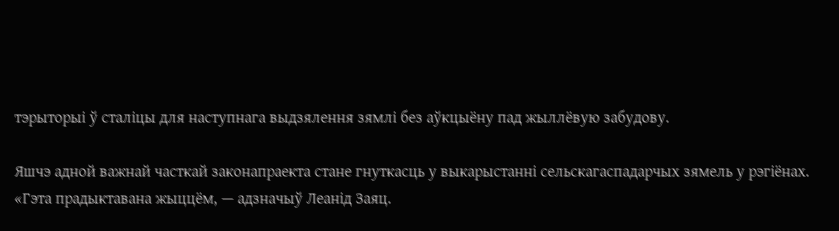тэрыторыі ў сталіцы для наступнага выдзялення зямлі без аўкцыёну пад жыллёвую забудову.

Яшчэ адной важнай часткай законапраекта стане гнуткасць у выкарыстанні сельскагаспадарчых зямель у рэгіёнах. «Гэта прадыктавана жыццём, — адзначыў Леанід Заяц.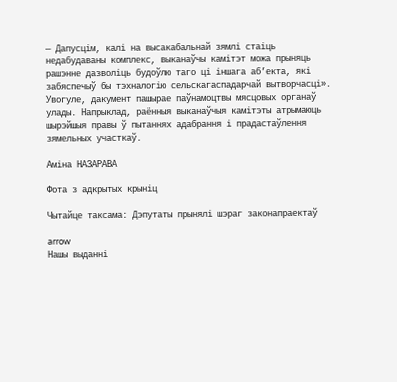— Дапусцім, калі на высакабальнай зямлі стаіць недабудаваны комплекс, выканаўчы камітэт можа прыняць рашэнне дазволіць будоўлю таго ці іншага аб’екта, які забяспечыў бы тэхналогію сельскагаспадарчай вытворчасці». Увогуле, дакумент пашырае паўнамоцтвы мясцовых органаў улады. Напрыклад, раённыя выканаўчыя камітэты атрымаюць шырэйшыя правы ў пытаннях адабрання і прадастаўлення зямельных участкаў.

Аміна НАЗАРАВА

Фота з адкрытых крыніц

Чытайце таксама: Дэпутаты прынялі шэраг законапраектаў

arrow
Нашы выданні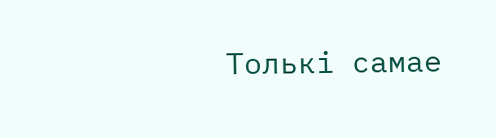Толькі самае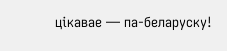цікавае — па-беларуску!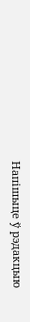Напішыце ў рэдакцыю